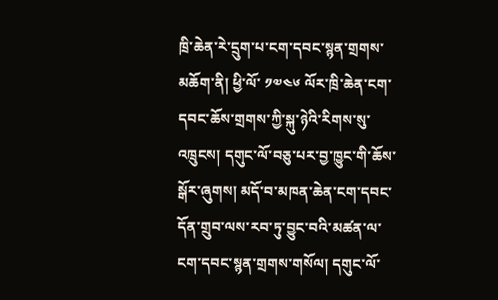ཁྲི་ཆེན་རེ་དྲུག་པ་ངག་དབང་སྙན་གྲགས་མཆོག་ནི། ཕྱི་ལོ་ ༡༧༤༦ ལོར་ཁྲི་ཆེན་ངག་དབང་ཆོས་གྲགས་ཀྱི་སྐུ་ཉེའི་རིགས་སུ་འཁྲུངས། དགུང་ལོ་བཅུ་པར་བྱ་ཁྱུང་གི་ཆོས་སྒོར་ཞུགས། མདོ་བ་མཁན་ཆེན་ངག་དབང་དོན་གྲུབ་ལས་རབ་ཏུ་བྱུང་བའི་མཚན་ལ་ངག་དབང་སྙན་གྲགས་གསོལ། དགུང་ལོ་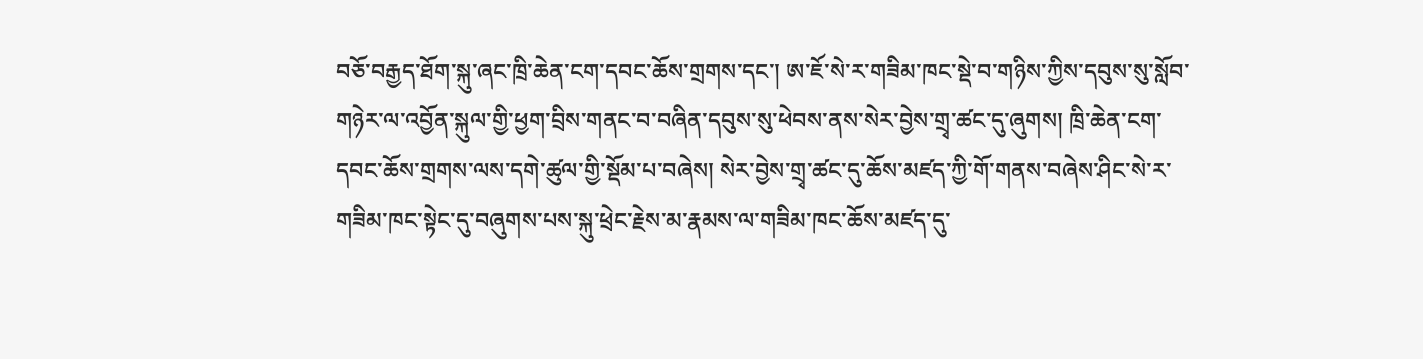བཅོ་བརྒྱད་ཐོག་སྐུ་ཞང་ཁྲི་ཆེན་ངག་དབང་ཆོས་གྲགས་དང་། ཨ་ཇོ་སེ་ར་གཟིམ་ཁང་སྡེ་བ་གཉིས་ཀྱིས་དབུས་སུ་སློབ་གཉེར་ལ་འབྱོན་སྐུལ་གྱི་ཕྱག་བྲིས་གནང་བ་བཞིན་དབུས་སུ་ཕེབས་ནས་སེར་བྱེས་གྲྭ་ཚང་དུ་ཞུགས། ཁྲི་ཆེན་ངག་དབང་ཆོས་གྲགས་ལས་དགེ་ཚུལ་གྱི་སྡོམ་པ་བཞེས། སེར་བྱེས་གྲྭ་ཚང་དུ་ཆོས་མཛད་ཀྱི་གོ་གནས་བཞེས་ཤིང་སེ་ར་གཟིམ་ཁང་སྟེང་དུ་བཞུགས་པས་སྐུ་ཕྲེང་རྗེས་མ་རྣམས་ལ་གཟིམ་ཁང་ཆོས་མཛད་དུ་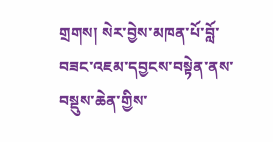གྲགས། སེར་བྱེས་མཁན་པོ་བློ་བཟང་འཇམ་དབྱངས་བསྟེན་ནས་བསྡུས་ཆེན་གྱིས་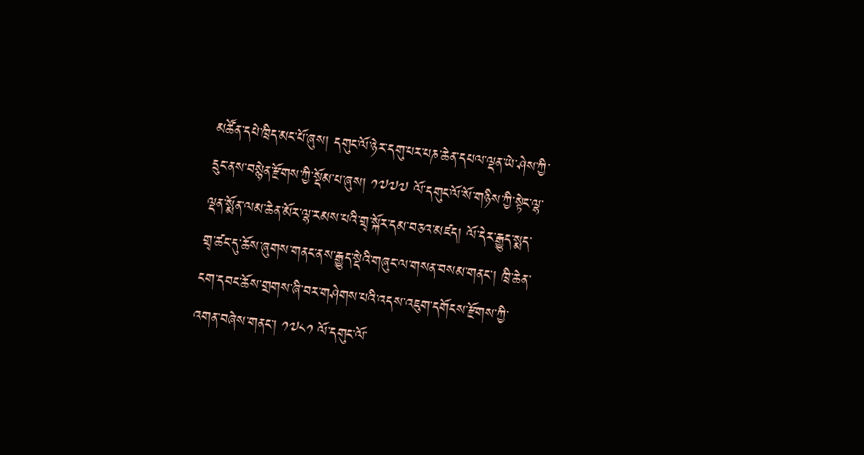མཚོན་དཔེ་ཁྲིད་མང་པོ་ཞུས། དགུང་ལོ་ཉེར་དགུ་པར་པཎ་ཆེན་དཔལ་ལྡན་ཡེ་ཤེས་ཀྱི་དྲུང་ནས་བསྙེན་རྫོགས་ཀྱི་སྡོམ་པ་ཞུས། ༡༧༧༧ ལོ་དགུང་ལོ་སོ་གཉིས་ཀྱི་སྟེང་ལྷ་ལྡན་སྨོན་ལམ་ཆེན་མོར་ལྷ་རམས་པའི་གྲྭ་སྐོར་དམ་བཅའ་མཛད། ལོ་དེར་རྒྱུད་སྨད་གྲྭ་ཚང་དུ་ཆོས་ཞུགས་གནང་ནས་རྒྱུད་སྡེའི་གཞུང་ལ་གསན་བསམ་གནང་། ཁྲི་ཆེན་ངག་དབང་ཆོས་གྲགས་ཞི་བར་གཤེགས་པའི་འདས་འཇུག་དགོངས་རྫོགས་ཀྱི་འགན་བཞེས་གནང་། ༡༧༨༡ ལོ་དགུང་ལོ་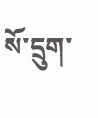སོ་དྲུག་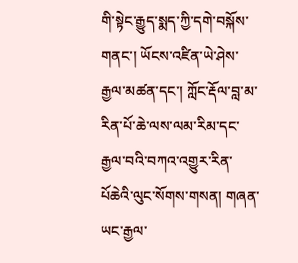གི་སྟེང་རྒྱུད་སྨད་ཀྱི་དགེ་བསྐོས་གནང་། ཡོངས་འཛིན་ཡེ་ཤེས་རྒྱལ་མཚན་དང་། ཀློང་རྡོལ་བླ་མ་རིན་པོ་ཆེ་ལས་ལམ་རིམ་དང་རྒྱལ་བའི་བཀའ་འགྱུར་རིན་པོཆེའི་ལུང་སོགས་གསན། གཞན་ཡང་རྒྱལ་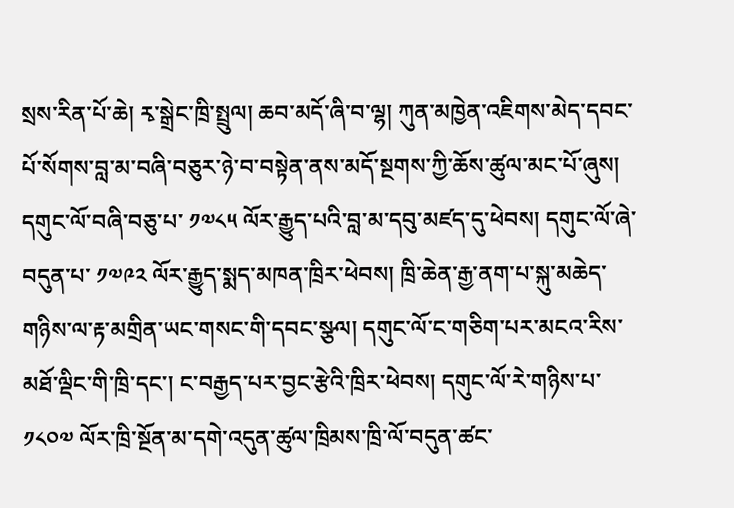སྲས་རིན་པོ་ཆེ། རྭ་སྒྲེང་ཁྲི་སྤྲུལ། ཆབ་མདོ་ཞི་བ་ལྷ། ཀུན་མཁྱེན་འཇིགས་མེད་དབང་པོ་སོགས་བླ་མ་བཞི་བཅུར་ཉེ་བ་བསྟེན་ནས་མདོ་སྔགས་ཀྱི་ཆོས་ཚུལ་མང་པོ་ཞུས། དགུང་ལོ་བཞི་བཅུ་པ་ ༡༧༨༥ ལོར་རྒྱུད་པའི་བླ་མ་དབུ་མཛད་དུ་ཕེབས། དགུང་ལོ་ཞེ་བདུན་པ་ ༡༧༩༢ ལོར་རྒྱུད་སྨད་མཁན་ཁྲིར་ཕེབས། ཁྲི་ཆེན་རྒྱ་ནག་པ་སྐུ་མཆེད་གཉིས་ལ་རྟ་མགྲིན་ཡང་གསང་གི་དབང་སྩལ། དགུང་ལོ་ང་གཅིག་པར་མངའ་རིས་མཐོ་ལྡིང་གི་ཁྲི་དང་། ང་བརྒྱད་པར་བྱང་རྩེའི་ཁྲིར་ཕེབས། དགུང་ལོ་རེ་གཉིས་པ་ ༡༨༠༧ ལོར་ཁྲི་སྔོན་མ་དགེ་འདུན་ཚུལ་ཁྲིམས་ཁྲི་ལོ་བདུན་ཚང་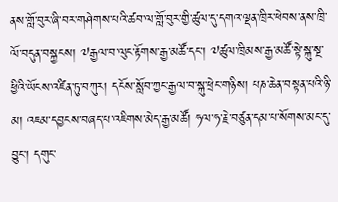ནས་གློ་བུར་ཞི་བར་གཤེགས་པའི་ཚབ་ལ་གློ་བུར་གྱི་ཚུལ་དུ་དགའ་ལྡན་ཁྲིར་ཕེབས་ནས་ཁྲི་ལོ་བདུན་བསྐྱངས། ༧རྒྱལ་བ་ལུང་རྟོགས་རྒྱ་མཚོ་དང་། ༧ཚུལ་ཁྲིམས་རྒྱ་མཚོ་སྟེ་སྐུ་སྔ་ཕྱིའི་ཡོངས་འཛིན་ཏུ་བཀུར། དངོས་སློབ་ཀྱང་རྒྱལ་བ་སྐུ་ཕྲེང་གཉིས། པཎ་ཆེན་བསྟན་པའི་ཉི་མ། འཇམ་དབྱངས་བཞད་པ་འཇིགས་མེད་རྒྱ་མཚོ། ཧལ་ཧ་རྗེ་བཙུན་དམ་པ་སོགས་མང་དུ་བྱུང་། དགུང་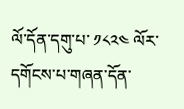ལོ་དོན་དགུ་པ་ ༡༨༢༤ ལོར་དགོངས་པ་གཞན་དོན་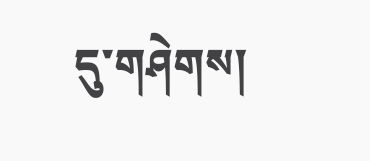དུ་གཤེགས།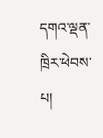དགའ་ལྡན་ཁྲིར་ཕེབས་པ།